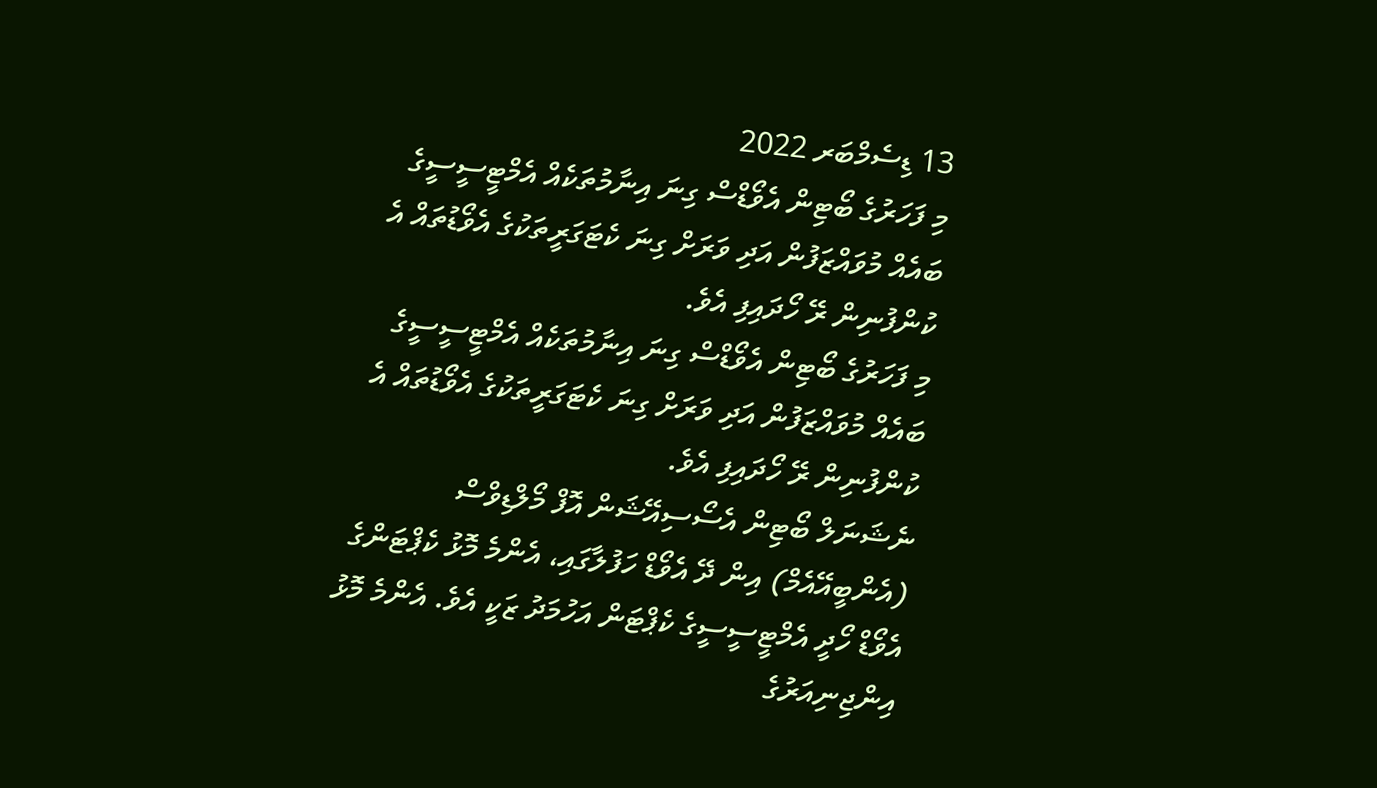13 ޑިސެމްބަރ 2022
މި ފަހަރުގެ ބޯޓިން އެވޯޑްސް ގިނަ އިނާމުތަކެއް އެމްޓީސީސީގެ ބައެއް މުވައްޒަފުން އަދި ވަރަށް ގިނަ ކެޓަގަރީތަކުގެ އެވޯޑުތައް އެ ކުންފުނިން ރޭ ހޯދައިފި އެވެ.
މި ފަހަރުގެ ބޯޓިން އެވޯޑްސް ގިނަ އިނާމުތަކެއް އެމްޓީސީސީގެ ބައެއް މުވައްޒަފުން އަދި ވަރަށް ގިނަ ކެޓަގަރީތަކުގެ އެވޯޑުތައް އެ ކުންފުނިން ރޭ ހޯދައިފި އެވެ.
ނެޝަނަލް ބޯޓިން އެސޯސިއޭޝަން އޮފް މޯލްޑިވްސް (އެންބީއޭއެމް) އިން ދޭ އެވޯޑް ހަފުލާގައި، އެންމެ މޮޅު ކެޕްޓަންގެ އެވޯޑް ހޯދީ އެމްޓީސީސީގެ ކެޕްޓަން އަހުމަދު ޒަކީ އެވެ. އެންމެ މޮޅު އިންޖިނިއަރުގެ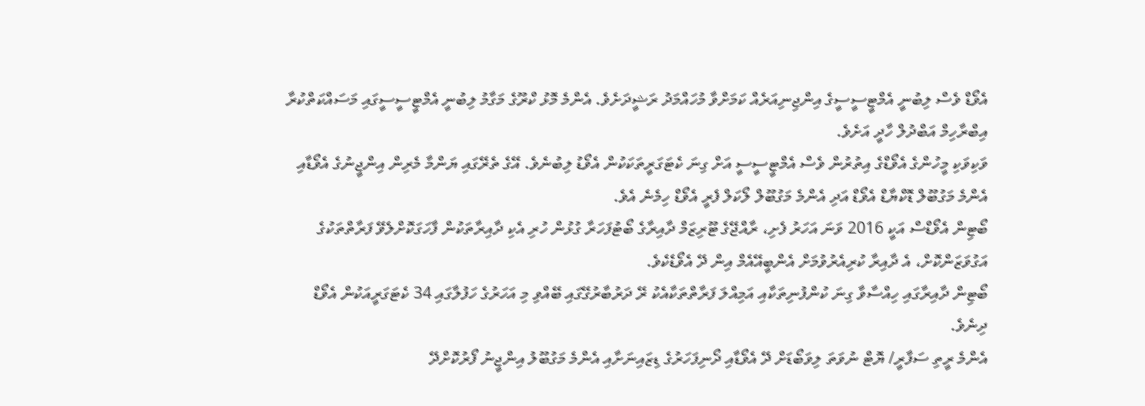އެވޯޑް ވެސް ލިބުނީ އެމްޓީސީސީގެ އިންޖިނިއަރެއް ކަމަށްވާ މުހައްމަދު ރަޝީދަށެވެ. އެންމެ މޮޅު ކްރޫގެ މަގާމު ލިބުނީ އެމްޓީސީސީގައި މަސައްކަތްކުރާ އިބްރާހިމް އަބްދުލް ހާދީ އަށެވެ.
ވަކިވަކި މީހުންގެ އެވޯޑްގެ އިތުރުން ވެސް އެމްޓީސީސީ އަށް ގިނަ ކެޓަގަރީތަކަކުން އެވޯޑު ލިބުނެވެ. އޭގެ ތެރޭގައި ޔަންމާ މެރިން އިންޖީނުގެ އެވޯޑާއި އެންމެ މަގުބޫލް ޑޮކްޔާޑް އެވޯޑް އަދި އެންމެ މަގުބޫލް ލޯކަލް ފެރީ އެވޯޑް ހިމެނެ އެވެ.
ބޯޓިން އެވޯޑްސް އަކީ 2016 ވަނަ އަހަރު ފެށި، ރާއްޖޭގެ ޓޫރިޒަމް ދާއިރާގެ ބޯޓުފަހަރާ ގުޅުން ހުރި އެކި ދާއިރާތަކުން ފާހަގަކޮށްލެވޭ ފަރާތްތަކުގެ އަގުވަޒަންކޮށް، އެ ދާއިރާ ކުރިއެރުވުމަށް އެންބީއޭއެމް އިން ދޭ އެވޯޑެކެވެ.
ބޯޓިން ދާއިރާގައި ހިއްސާވާ ގިނަ ކުންފުނިތަކާއި އަމިއްލަ ފަރާތްތަކާއެކު ރޭ ދަރުބާރުގޭގައި ބޭއްވި މި އަހަރުގެ ހަފުލާގައި 34 ކެޓަގަރީއަކުން އެވޯޑް ދިނެވެ.
އެންމެ ރީތި ސަފާރީ/ ޔޮޓް ނުވަތަ ލިވަބޯޑަށް ދޭ އެވޯޑާއި ދޯނިފަހަރުގެ ޑިޒައިނަށާއި އެންމެ މަގުބޫލު އިންޖީނު ފޯރުކޮށްދޭ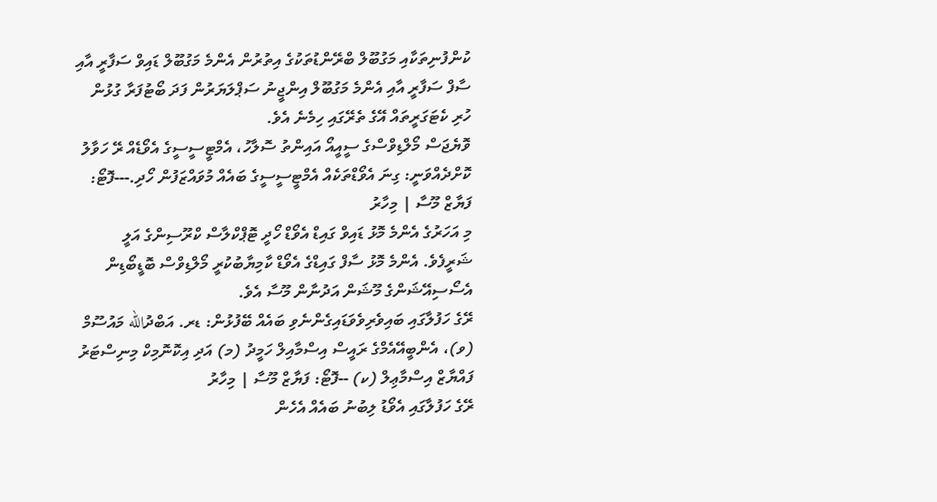ކުންފުނިތަކާއި މަގުބޫލް ބްރޭންޑުތަކުގެ އިތުރުން އެންމެ މަގުބޫލް ޑައިވް ސަފާރީ އާއި ސާފް ސަފާރީ އާއި އެންމެ މަގުބޫލް އިންޖީނު ސަޕްލަޔަރުން ފަދަ ބޯޓުފަރާ ގުޅުން ހުރި ކެޓަގަރީތައް އޭގެ ތެރޭގައި ހިމެނެ އެވެ.
ވޮޔެޖަސް މޯލްޑިވްސްގެ ސީއީއޯ އައިންތު ސޮލާހު، އެމްޓީސީސީގެ އެވޯޑެއް ރޭ ހަވާލު ކޮށްދެއްވަނީ: ގިނަ އެވޯޑްތަކެއް އެމްޓީސީސީގެ ބައެއް މުވައްޒަފުން ހޯދި.---ފޮޓޯ: ފަޔާޒް މޫސާ | މިހާރު
މި އަހަރުގެ އެންމެ މޮޅު ޑައިވް ގައިޑް އެވޯޑް ހޯދީ ޓޮޕްކްލާސް ކްރޫސިންގެ އަލީ ޝަރީފެވެ. އެންމެ މޮޅު ސާފް ގައިޑްގެ އެވޯޑް ކާމިޔާބުކުރީ މޯލްޑިވްސް ބޮޑީބޯޑިން އެސޯސިއޭޝަންގެ މޫޝަން އަދުނާން މޫސާ އެވެ.
ރޭގެ ހަފުލާގައި ބައިވެރިވެވަޑައިގެންނެވި ބައެއް ބޭފުޅުން: ޑރ. އަބްދުالله މައުސޫމް (ވ)، އެންބީއޭއެމްގެ ރައީސް އިސްމާއިލް ހަމީދު (މ) އަދި އިކޮނޮމިކް މިނިސްޓަރު ފައްޔާޒް އިސްމާޢިލް (ކ) --ފޮޓޯ: ފަޔާޒް މޫސާ | މިހާރު
ރޭގެ ހަފުލާގައި އެވޯޑު ލިބުނު ބައެއް އެހެން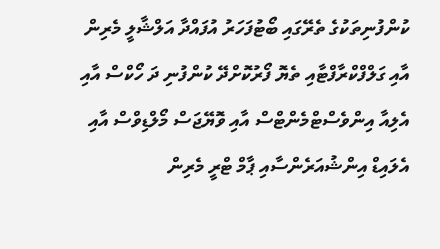ކުންފުނިތަކުގެ ތެރޭގައި ބޯޓުފަހަރު އުފައްދާ އަލްޝާލީ މެރިން އާއި ގަލްފްކްރާފްޓާއި ތެޔޮ ފޯރުކޮށްދޭ ކުންފުނި ދަ ހޯކްސް އާއި އެލިއާ އިންވެސްޓްމެންޓްސް އާއި ވޮޔޭޖަސް މޯލްޑިވްސް އާއި އެލައިޑް އިންޝުއަރެންސާއި ޕާމް ޓްރީ މެރިން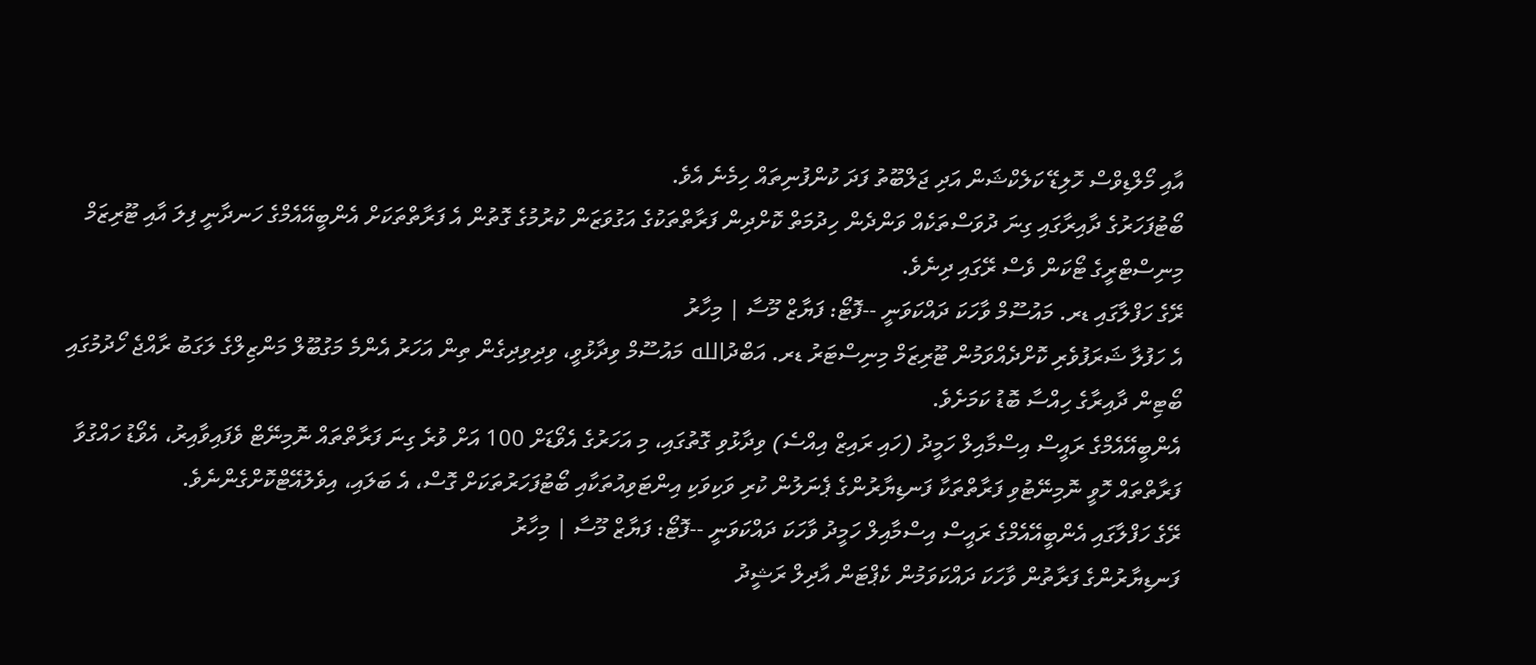އާއި މޯލްޑިވްސް ހޮލިޑޭ ކަލެކްޝަން އަދި ޖަލްބޫތު ފަދަ ކުންފުނިތައް ހިމެނެ އެވެ.
ބޯޓުފަހަރުގެ ދާއިރާގައި ގިނަ ދުވަސްތަކެއް ވަންދެން ހިދުމަތް ކޮށްދިން ފަރާތްތަކުގެ އަގުވަޒަން ކުރުމުގެ ގޮތުން އެ ފަރާތްތަކަށް އެންބީއޭއެމްގެ ހަނދާނީ ފިލަ އާއި ޓޫރިޒަމް މިނިސްޓްރީގެ ޓޯކަން ވެސް ރޭގައި ދިނެވެ.
ރޭގެ ހަފްލާގައި ޑރ. މައުސޫމް ވާހަކަ ދައްކަވަނީ --ފޮޓޯ: ފަޔާޒް މޫސާ | މިހާރު
އެ ހަފުލާ ޝަރަފުވެރި ކޮށްދެއްވަމުން ޓޫރިޒަމް މިނިސްޓަރު ޑރ. އަބްދުالله މައުސޫމް ވިދާޅުވީ، ވިދިވިދިގެން ތިން އަހަރު އެންމެ މަގުބޫލް މަންޒިލްގެ ލަގަބު ރާއްޖެ ހޯދުމުގައި ބޯޓިން ދާއިރާގެ ހިއްސާ ބޮޑު ކަމަށެވެ.
އެންބީއޭއެމްގެ ރައީސް އިސްމާއިލް ހަމީދު (ހައި ރައިޒް އިއްސެ) ވިދާޅުވި ގޮތުގައި، މި އަހަރުގެ އެވޯޑަށް 100 އަށް ވުރެ ގިނަ ފަރާތްތައް ނޮމިނޭޓް ވެފައިވާއިރު، އެވޯޑު ހައްގުވާ ފަރާތްތައް ހޮވީ ނޮމިނޭޓުވި ފަރާތްތަކާ ފަނޑިޔާރުންގެ ޕެނަލުން ކުރި ވަކިވަކި އިންޓަވިއުތަކާއި ބޯޓުފަހަރުތަކަށް ގޮސް، އެ ބަލައި، އިވެލުއޭޓްކޮށްގެންނެވެ.
ރޭގެ ހަފްލާގައި އެންބީއޭއެމްގެ ރައީސް އިސްމާއިލް ހަމީދު ވާހަކަ ދައްކަވަނީ --ފޮޓޯ: ފަޔާޒް މޫސާ | މިހާރު
ފަނޑިޔާރުންގެ ފަރާތުން ވާހަކަ ދައްކަވަމުން ކެޕްޓަން އާދިލް ރަޝީދު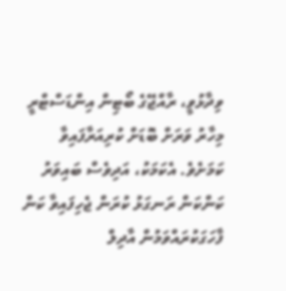ވިދާޅުވީ، ރާއްޖޭގެ ބޯޓިން އިންޑަސްޓްރީ މިހާރު ވަރަށް ބޮޑަށް ކުރިއަރާފައިވާ ކަމަށެވެ. އެކަމަކު، އަދިވެސް ބައިވަރު ކަންކަން ރަނގަޅު ކުރަން ޖެހިފައިވާ ކަން ފާހަގަކުރައްވަމުން އާދިލް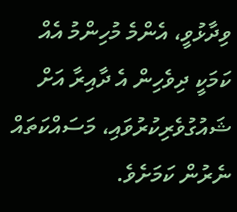ވިދާޅުވީ، އެންމެ މުހިންމު އެއް ކަމަކީ ދިވެހިން އެ ދާއިރާ އަށް ޝައުގުވެރިކުރުވައި، މަސައްކަތައް ނެރުން ކަމަށެވެ.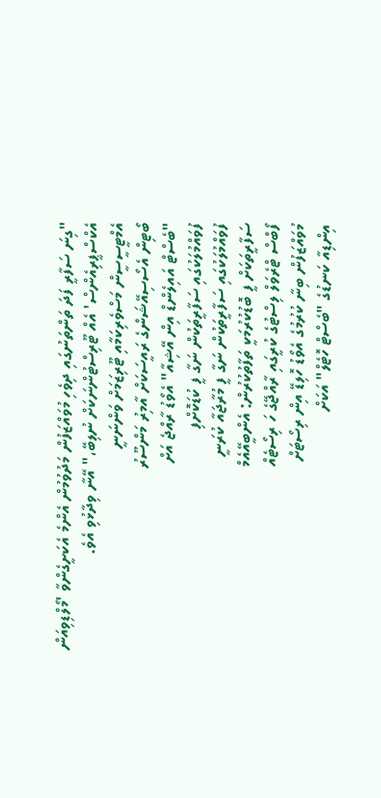"ގިނަ ސަފާރީ ފަދަ ތަންތަނުގައި ދިވެހި މުވައްޒަފުން މަދުވުމުން އެންމެ އެކަށީގެންވާ 'މޯލްޑިވިއަން އެކްސްޕީރިއެންސް' އެއް ޓޫރިސްޓުންނަކަށް ނުލިބޭ،" އޭނާ ވިދާޅުވި އެވެ.
އެމްޓީސީސީން މަސްވެރިކަމާއި ޓޫރިޒަމަށް ވަންނަނީ
ބޯޓިން އެސޯސިއޭޝަންގެ ރައީސަކަށް އާމިރު މަންސޫރު
"ބެސްޓް އައިލެންޑް އިން އޭޝިއާ" އެވޯޑު ރާއްޖެ އަށް
ފުވައްމުލަކުގައި ސަފާރީތަކުން ނަގާ ފީ ކުޑަކޮށްފި
ފުވައްމުލަކުގައި ސަފާރީތަކުން ނަގާ ފީ މުރާޖައާ ކުރަނީ
ސަފާރީތަކަށް ފީ ބޮޑުކުރުމަކީ ތަފާތުކުރުން: އެންބީއޭއެމް
ފޯބްސް ޓްރެވަލް ލިސްޓުގެ ކުރީގައި ރާއްޖޭގެ ހަ ރިސޯޓެއް
މުވައްޒަފުން ބިނާ ކުރުމުގެ އެވޯޑު ހޮލިޑޭ އިން ރިސޯޓަށް
އިންޑިއާ ކަނޑުގެ "ބެސްޓް ހޮޓެލް" އަކަށް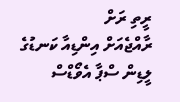ރީތި ރަށް
ރާއްޖެއަށް އިންޑިއާ ކަނޑުގެ ލީޑިން ސްޕާ އެވޯޑްސް